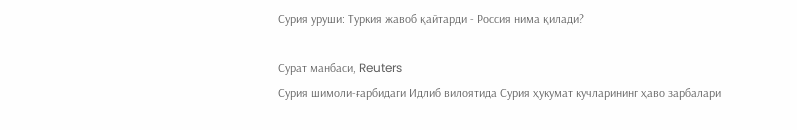Сурия уруши: Туркия жавоб қайтарди - Россия нима қилади?

Сурат манбаси, Reuters
Сурия шимоли-ғарбидаги Идлиб вилоятида Сурия ҳукумат кучларининг ҳаво зарбалари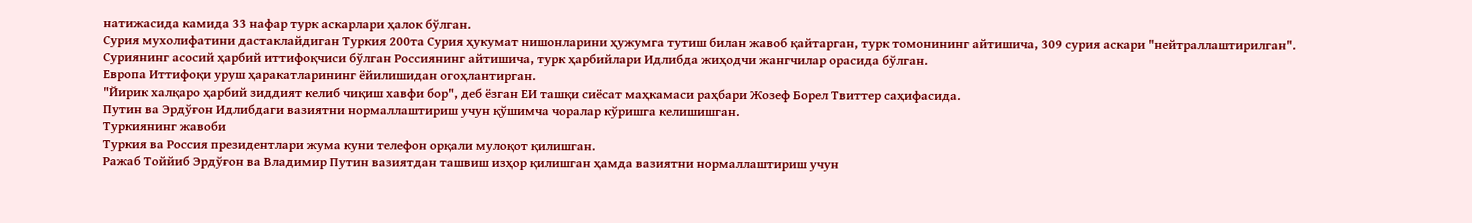натижасида камида 33 нафар турк аскарлари ҳалок бўлган.
Сурия мухолифатини дастаклайдиган Туркия 200та Сурия ҳукумат нишонларини ҳужумга тутиш билан жавоб қайтарган, турк томонининг айтишича, 309 сурия аскари "нейтраллаштирилган".
Суриянинг асосий ҳарбий иттифоқчиси бўлган Россиянинг айтишича, турк ҳарбийлари Идлибда жиҳодчи жангчилар орасида бўлган.
Европа Иттифоқи уруш ҳаракатларининг ёйилишидан огоҳлантирган.
"Йирик халқаро ҳарбий зиддият келиб чиқиш хавфи бор", деб ёзган ЕИ ташқи сиёсат маҳкамаси раҳбари Жозеф Борел Твиттер саҳифасида.
Путин ва Эрдўғон Идлибдаги вазиятни нормаллаштириш учун қўшимча чоралар кўришга келишишган.
Туркиянинг жавоби
Туркия ва Россия президентлари жума куни телефон орқали мулоқот қилишган.
Ражаб Тоййиб Эрдўғон ва Владимир Путин вазиятдан ташвиш изҳор қилишган ҳамда вазиятни нормаллаштириш учун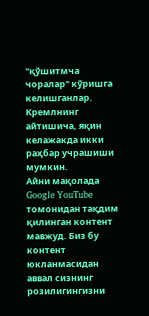"қўшитмча чоралар" кўришга келишганлар.
Кремлнинг айтишича, яқин келажакда икки раҳбар учрашиши мумкин.
Айни мақолада Google YouTube томонидан тақдим қилинган контент мавжуд. Биз бу контент юкланмасидан аввал сизнинг розилигингизни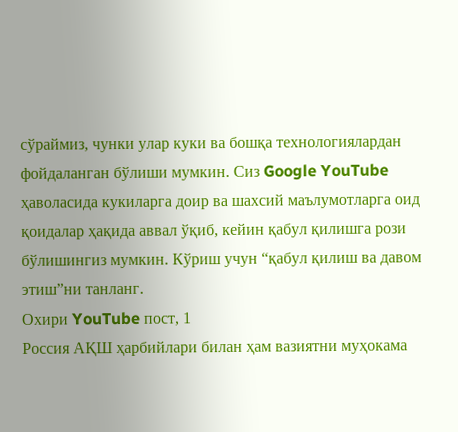сўраймиз, чунки улар куки ва бошқа технологиялардан фойдаланган бўлиши мумкин. Сиз Google YouTube ҳаволасида кукиларга доир ва шахсий маълумотларга оид қоидалар ҳақида аввал ўқиб, кейин қабул қилишга рози бўлишингиз мумкин. Кўриш учун “қабул қилиш ва давом этиш”ни танланг.
Охири YouTube пост, 1
Россия АҚШ ҳарбийлари билан ҳам вазиятни муҳокама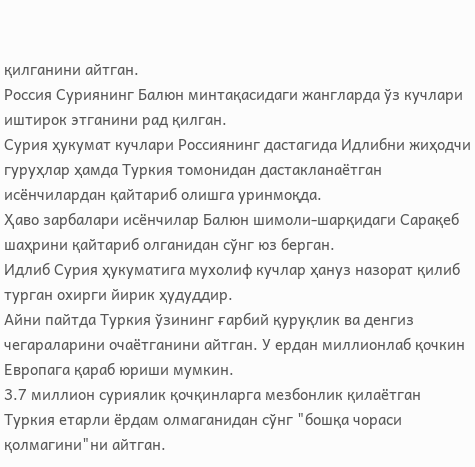қилганини айтган.
Россия Суриянинг Балюн минтақасидаги жангларда ўз кучлари иштирок этганини рад қилган.
Сурия ҳукумат кучлари Россиянинг дастагида Идлибни жиҳодчи гуруҳлар ҳамда Туркия томонидан дастакланаётган исёнчилардан қайтариб олишга уринмоқда.
Ҳаво зарбалари исёнчилар Балюн шимоли-шарқидаги Сарақеб шаҳрини қайтариб олганидан сўнг юз берган.
Идлиб Сурия ҳукуматига мухолиф кучлар ҳануз назорат қилиб турган охирги йирик ҳудуддир.
Айни пайтда Туркия ўзининг ғарбий қуруқлик ва денгиз чегараларини очаётганини айтган. У ердан миллионлаб қочкин Европага қараб юриши мумкин.
3.7 миллион суриялик қочқинларга мезбонлик қилаётган Туркия етарли ёрдам олмаганидан сўнг "бошқа чораси қолмагини"ни айтган.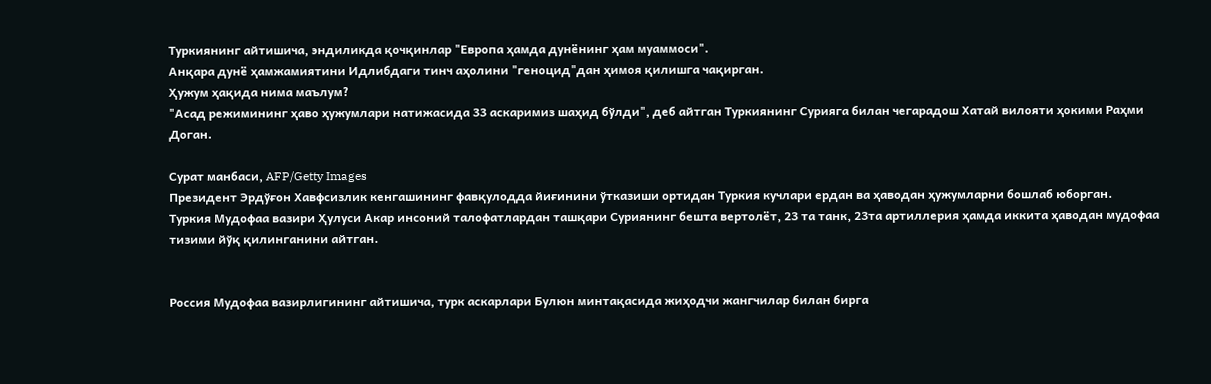Туркиянинг айтишича, эндиликда қочқинлар "Европа ҳамда дунёнинг ҳам муаммоси".
Анқара дунё ҳамжамиятини Идлибдаги тинч аҳолини "геноцид"дан ҳимоя қилишга чақирган.
Ҳужум ҳақида нима маълум?
"Асад режимининг ҳаво ҳужумлари натижасида 33 аскаримиз шаҳид бўлди", деб айтган Туркиянинг Сурияга билан чегарадош Хатай вилояти ҳокими Раҳми Доган.

Сурат манбаси, AFP/Getty Images
Президент Эрдўғон Хавфсизлик кенгашининг фавқулодда йиғинини ўтказиши ортидан Туркия кучлари ердан ва ҳаводан ҳужумларни бошлаб юборган.
Туркия Мудофаа вазири Ҳулуси Акар инсоний талофатлардан ташқари Суриянинг бешта вертолёт, 23 та танк, 23та артиллерия ҳамда иккита ҳаводан мудофаа тизими йўқ қилинганини айтган.


Россия Мудофаа вазирлигининг айтишича, турк аскарлари Булюн минтақасида жиҳодчи жангчилар билан бирга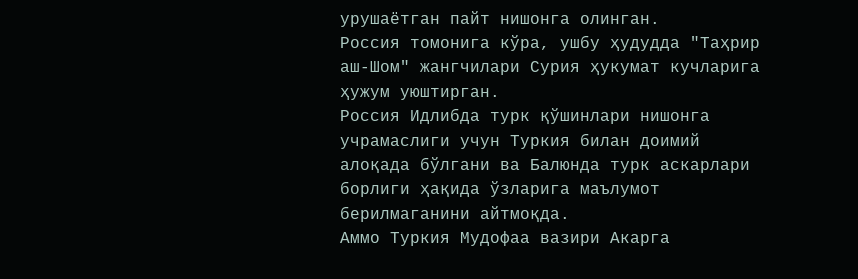урушаётган пайт нишонга олинган.
Россия томонига кўра, ушбу ҳудудда "Таҳрир аш-Шом" жангчилари Сурия ҳукумат кучларига ҳужум уюштирган.
Россия Идлибда турк қўшинлари нишонга учрамаслиги учун Туркия билан доимий алоқада бўлгани ва Балюнда турк аскарлари борлиги ҳақида ўзларига маълумот берилмаганини айтмоқда.
Аммо Туркия Мудофаа вазири Акарга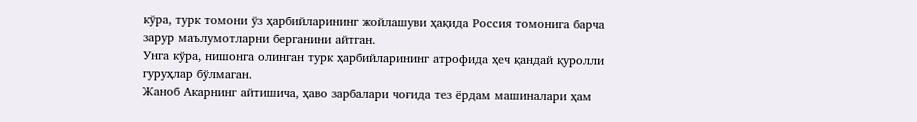кўра, турк томони ўз ҳарбийларининг жойлашуви ҳақида Россия томонига барча зарур маълумотларни берганини айтган.
Унга кўра, нишонга олинган турк ҳарбийларининг атрофида ҳеч қандай қуролли гуруҳлар бўлмаган.
Жаноб Акарнинг айтишича, ҳаво зарбалари чоғида тез ёрдам машиналари ҳам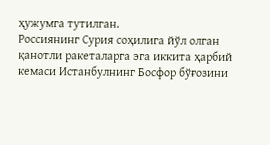ҳужумга тутилган.
Россиянинг Сурия соҳилига йўл олган қанотли ракеталарга эга иккита ҳарбий кемаси Истанбулнинг Босфор бўғозини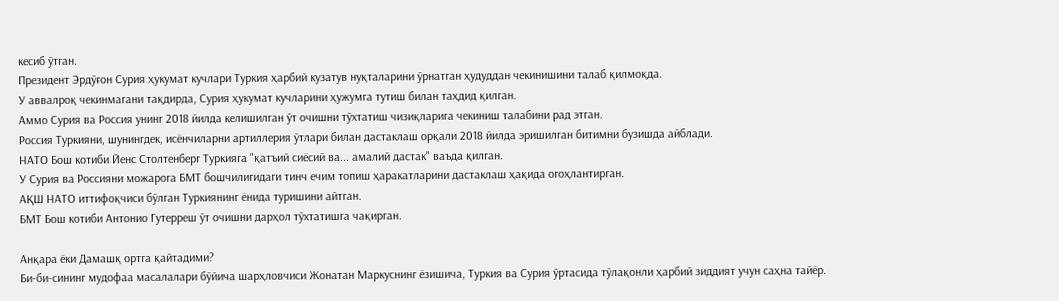кесиб ўтган.
Президент Эрдўғон Сурия ҳукумат кучлари Туркия ҳарбий кузатув нуқталарини ўрнатган ҳудуддан чекинишини талаб қилмоқда.
У аввалроқ чекинмагани тақдирда, Сурия ҳукумат кучларини ҳужумга тутиш билан таҳдид қилган.
Аммо Сурия ва Россия унинг 2018 йилда келишилган ўт очишни тўхтатиш чизиқларига чекиниш талабини рад этган.
Россия Туркияни, шунингдек, исёнчиларни артиллерия ўтлари билан дастаклаш орқали 2018 йилда эришилган битимни бузишда айблади.
НАТО Бош котиби Йенс Столтенберг Туркияга "қатъий сиёсий ва... амалий дастак" ваъда қилган.
У Сурия ва Россияни можарога БМТ бошчилигидаги тинч ечим топиш ҳаракатларини дастаклаш ҳақида огоҳлантирган.
АҚШ НАТО иттифоқчиси бўлган Туркиянинг ёнида туришини айтган.
БМТ Бош котиби Антонио Гутерреш ўт очишни дарҳол тўхтатишга чақирган.

Анқара ёки Дамашқ ортга қайтадими?
Би-би-сининг мудофаа масалалари бўйича шарҳловчиси Жонатан Маркуснинг ёзишича, Туркия ва Сурия ўртасида тўлақонли ҳарбий зиддият учун саҳна тайёр.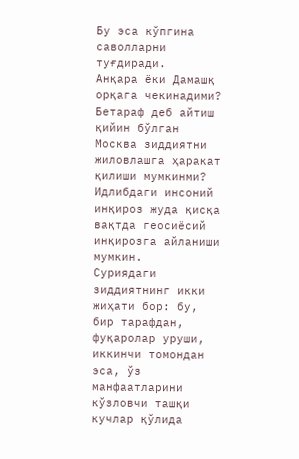Бу эса кўпгина саволларни туғдиради.
Анқара ёки Дамашқ орқага чекинадими?
Бетараф деб айтиш қийин бўлган Москва зиддиятни жиловлашга ҳаракат қилиши мумкинми?
Идлибдаги инсоний инқироз жуда қисқа вақтда геосиёсий инқирозга айланиши мумкин.
Суриядаги зиддиятнинг икки жиҳати бор: бу, бир тарафдан, фуқаролар уруши, иккинчи томондан эса, ўз манфаатларини кўзловчи ташқи кучлар қўлида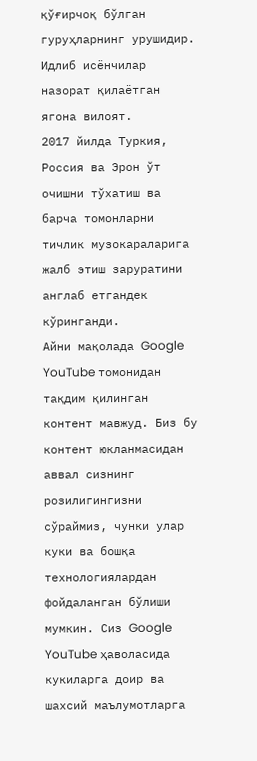қўғирчоқ бўлган гуруҳларнинг урушидир.
Идлиб исёнчилар назорат қилаётган ягона вилоят.
2017 йилда Туркия, Россия ва Эрон ўт очишни тўхатиш ва барча томонларни тичлик музокараларига жалб этиш заруратини англаб етгандек кўринганди.
Айни мақолада Google YouTube томонидан тақдим қилинган контент мавжуд. Биз бу контент юкланмасидан аввал сизнинг розилигингизни сўраймиз, чунки улар куки ва бошқа технологиялардан фойдаланган бўлиши мумкин. Сиз Google YouTube ҳаволасида кукиларга доир ва шахсий маълумотларга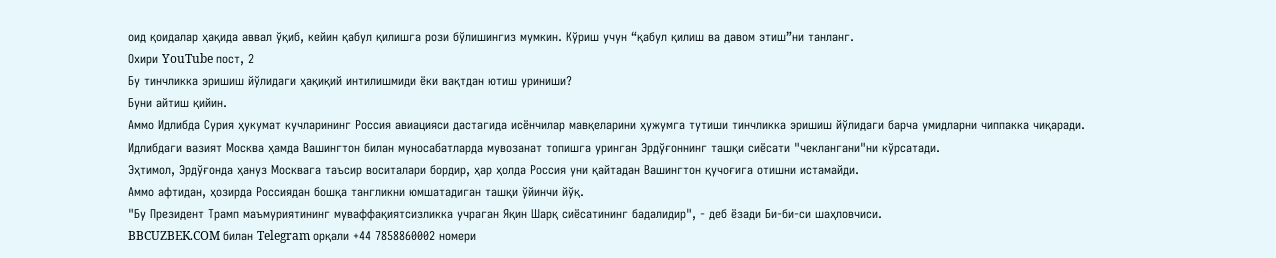оид қоидалар ҳақида аввал ўқиб, кейин қабул қилишга рози бўлишингиз мумкин. Кўриш учун “қабул қилиш ва давом этиш”ни танланг.
Охири YouTube пост, 2
Бу тинчликка эришиш йўлидаги ҳақиқий интилишмиди ёки вақтдан ютиш уриниши?
Буни айтиш қийин.
Аммо Идлибда Сурия ҳукумат кучларининг Россия авиацияси дастагида исёнчилар мавқеларини ҳужумга тутиши тинчликка эришиш йўлидаги барча умидларни чиппакка чиқаради.
Идлибдаги вазият Москва ҳамда Вашингтон билан муносабатларда мувозанат топишга уринган Эрдўғоннинг ташқи сиёсати "чеклангани"ни кўрсатади.
Эҳтимол, Эрдўғонда ҳануз Москвага таъсир воситалари бордир, ҳар ҳолда Россия уни қайтадан Вашингтон қучоғига отишни истамайди.
Аммо афтидан, ҳозирда Россиядан бошқа тангликни юмшатадиган ташқи ўйинчи йўқ.
"Бу Президент Трамп маъмуриятининг муваффақиятсизликка учраган Яқин Шарқ сиёсатининг бадалидир", - деб ёзади Би-би-си шаҳловчиси.
BBCUZBEK.COM билан Telegram орқали +44 7858860002 номери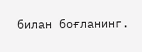билан боғланинг.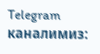Telegram каналимиз: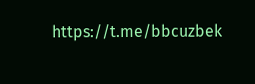https://t.me/bbcuzbek